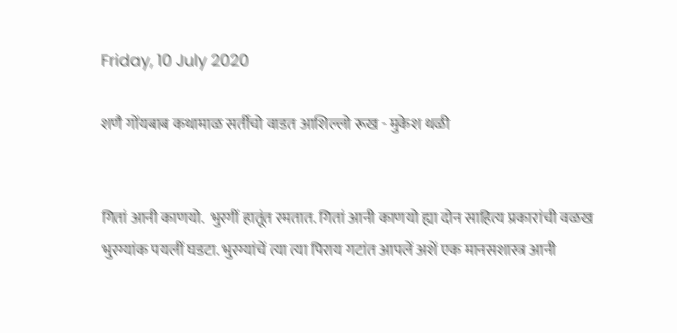Friday, 10 July 2020

शणै गोंयबाब कथामाळ सर्तीचो वाडत आशिल्लो रूख - मुकेश थळी


गितां आनी काणयो.  भुरगीं हातूंत रमतात. गितां आनी काणयो ह्या दोन साहित्य प्रकारांची वळख भुरग्यांक पयलीं घडटा. भुरग्यांचें त्या त्या पिराय गटांत आपलें अशें एक मानसशास्त्र आनी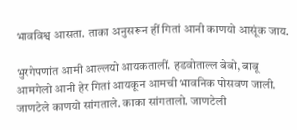भावविश्व आसता. ताका अनुसरून हीं गितां आनी काणयो आसूंक जाय.

भुरगेपणांत आमी आल्लयो आयकतालीं. हडवोताल्ल बेबो, बाबू आमगेलो आनी हेर गितां आयकून आमची भावनिक पोसवण जाली. जाणटेले काणयो सांगताले. काका सांगतालो. जाणटेली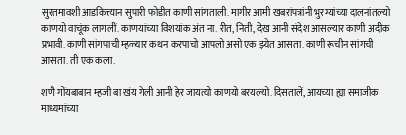सुरतमावशी आडकित्त्यान सुपारी फोडीत काणी सांगताली. मागीर आमी खबरांपत्रांनी भुरग्यांच्या दालनांतल्यो काणयो वाचूंक लागलीं. काणयांच्या विशयांक अंत ना. रीत, निती, देख आनी संदेश आसल्यार काणी अदीक प्रभावी. काणी सांगपाची म्हळ्यार कथन करपाचो आपलो असो एक झ्येत आसता. काणी रूचीन सांगची आसता. ती एक कला.

शणै गोंयबाबान म्हजी बा खंय गेली आनी हेर जायत्यो काणयो बरयल्यो. दिसतालें, आयच्या ह्या समाजीक माध्यमांच्या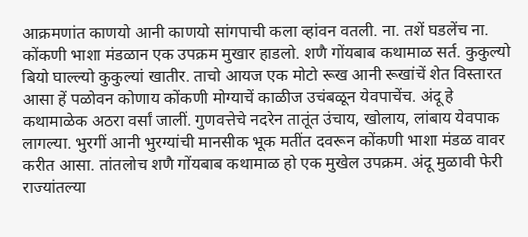आक्रमणांत काणयो आनी काणयो सांगपाची कला व्हांवन वतली. ना. तशें घडलेंच ना. कोंकणी भाशा मंडळान एक उपक्रम मुखार हाडलो. शणै गोंयबाब कथामाळ सर्त. कुकुल्यो बियो घाल्ल्यो कुकुल्यां खातीर. ताचो आयज एक मोटो रूख आनी रूखांचें शेत विस्तारत आसा हें पळोवन कोणाय कोंकणी मोग्याचें काळीज उचंबळून येवपाचेंच. अंदू हे कथामाळेक अठरा वर्सां जालीं. गुणवत्तेचे नदरेन तातूंत उंचाय, खोलाय, लांबाय येवपाक लागल्या. भुरगीं आनी भुरग्यांची मानसीक भूक मतींत दवरून कोंकणी भाशा मंडळ वावर करीत आसा. तांतलोच शणै गोंयबाब कथामाळ हो एक मुखेल उपक्रम. अंदू मुळावी फेरी राज्यांतल्या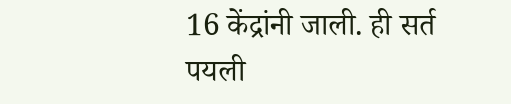16 केंद्रांनी जाली. ही सर्त पयली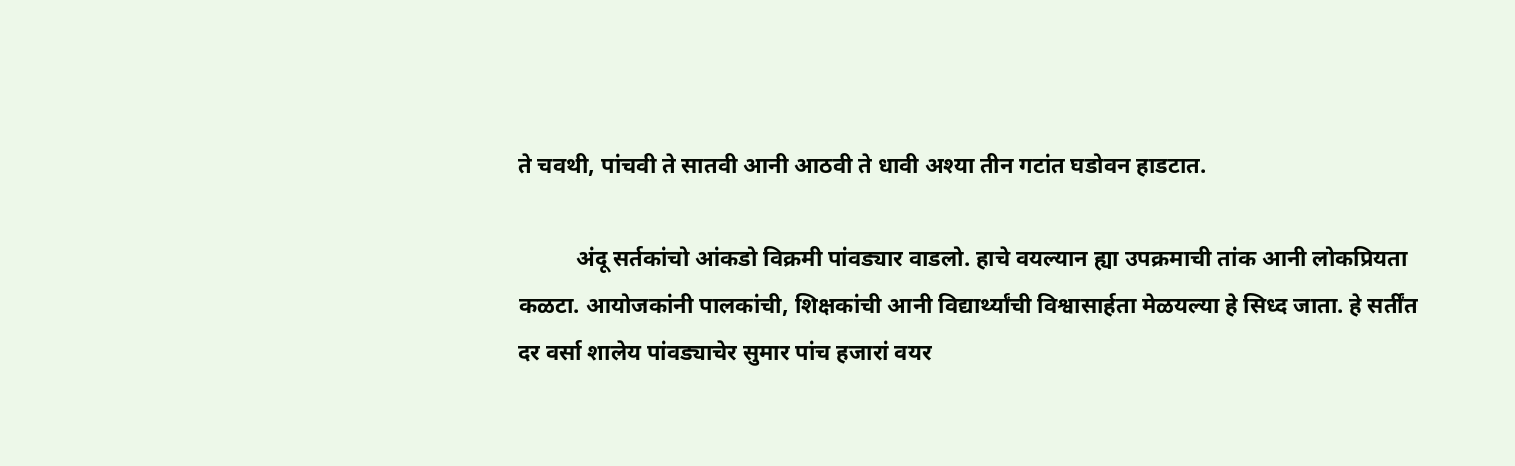ते चवथी, पांचवी ते सातवी आनी आठवी ते धावी अश्या तीन गटांत घडोवन हाडटात.

          अंदू सर्तकांचो आंकडो विक्रमी पांवड्यार वाडलो. हाचे वयल्यान ह्या उपक्रमाची तांक आनी लोकप्रियता कळटा. आयोजकांनी पालकांची, शिक्षकांची आनी विद्यार्थ्यांची विश्वासार्हता मेळयल्या हे सिध्द जाता. हे सर्तींत दर वर्सा शालेय पांवड्याचेर सुमार पांच हजारां वयर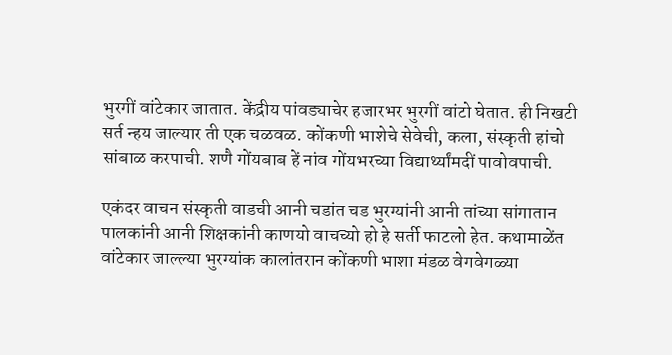भुरगीं वांटेकार जातात. केंद्रीय पांवड्याचेर हजारभर भुरगीं वांटो घेतात. ही निखटी सर्त न्हय जाल्यार ती एक चळवळ. कोंकणी भाशेचे सेवेची, कला, संस्कृती हांचो सांबाळ करपाची. शणै गोंयबाब हें नांव गोंयभरच्या विद्यार्थ्यांमदीं पावोवपाची.

एकंदर वाचन संस्कृती वाडची आनी चडांत चड भुरग्यांनी आनी तांच्या सांगातान पालकांनी आनी शिक्षकांनी काणयो वाचच्यो हो हे सर्ती फाटलो हेत. कथामाळेंत वांटेकार जाल्ल्या भुरग्यांक कालांतरान कोंकणी भाशा मंडळ वेगवेगळ्या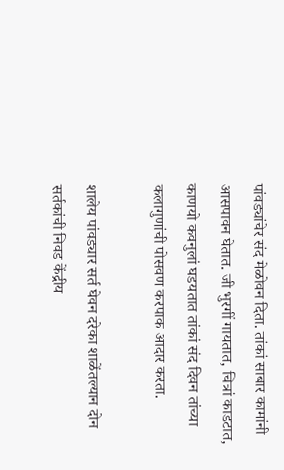पांवड्यांचेर संद मेळोवन दिता. तांकां साबार कामांनी आसपावन घेतात. जी भुरगीं गायतात, चित्रां काडटात, काणयो कवनुलां घडयतात तांकां संद दिवन तांच्या कलागुणांची पोसवण करपाक आदार करता.

शालेय पांवड्यार सर्त घेवन दरेका शाळेंतल्यान दोन सर्तकांची निवड केंद्रीय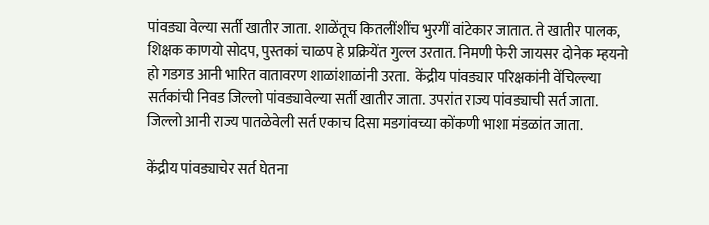पांवड्या वेल्या सर्ती खातीर जाता. शाळेंतूच कितलींशींच भुरगीं वांटेकार जातात. ते खातीर पालक, शिक्षक काणयो सोदप, पुस्तकां चाळप हे प्रक्रियेंत गुल्ल उरतात. निमणी फेरी जायसर दोनेक म्हयनो हो गडगड आनी भारित वातावरण शाळांशाळांनी उरता.  केंद्रीय पांवड्यार परिक्षकांनी वेंचिल्ल्या सर्तकांची निवड जिल्लो पांवड्यावेल्या सर्ती खातीर जाता. उपरांत राज्य पांवड्याची सर्त जाता. जिल्लो आनी राज्य पातळेवेली सर्त एकाच दिसा मडगांवच्या कोंकणी भाशा मंडळांत जाता.

केंद्रीय पांवड्याचेर सर्त घेतना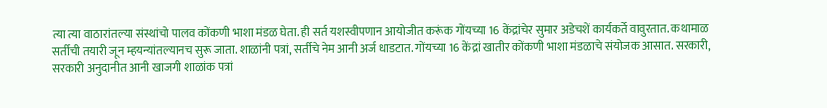त्या त्या वाठारांतल्या संस्थांचो पालव कोंकणी भाशा मंडळ घेता. ही सर्त यशस्वीपणान आयोजीत करूंक गोंयच्या 16 केंद्रांचेर सुमार अडेचशें कार्यकर्ते वावुरतात. कथामाळ सर्तीची तयारी जून म्हयन्यांतल्यानच सुरू जाता. शाळांनी पत्रां, सर्तीचे नेम आनी अर्ज धाडटात. गोंयच्या 16 केंद्रां खातीर कोंकणी भाशा मंडळाचे संयोजक आसात. सरकारी, सरकारी अनुदानीत आनी खाजगी शाळांक पत्रां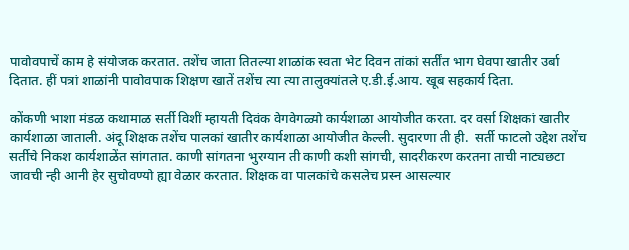पावोवपाचें काम हे संयोजक करतात. तशेंच जाता तितल्या शाळांक स्वता भेट दिवन तांकां सर्तींत भाग घेवपा खातीर उर्बा दितात. हीं पत्रां शाळांनी पावोवपाक शिक्षण खातें तशेंच त्या त्या तालुक्यांतले ए.डी.ई.आय. खूब सहकार्य दिता.

कोंकणी भाशा मंडळ कथामाळ सर्ती विशीं म्हायती दिवंक वेगवेगळ्यो कार्यशाळा आयोजीत करता. दर वर्सा शिक्षकां खातीर कार्यशाळा जाताली. अंदू शिक्षक तशेंच पालकां खातीर कार्यशाळा आयोजीत केल्ली. सुदारणा ती ही.  सर्ती फाटलो उद्देश तशेंच सर्तीचे निकश कार्यशाळेंत सांगतात. काणी सांगतना भुरग्यान ती काणी कशी सांगची, सादरीकरण करतना ताची नाट्यछटा जावची न्ही आनी हेर सुचोवण्यो ह्या वेळार करतात. शिक्षक वा पालकांचे कसलेच प्रस्न आसल्यार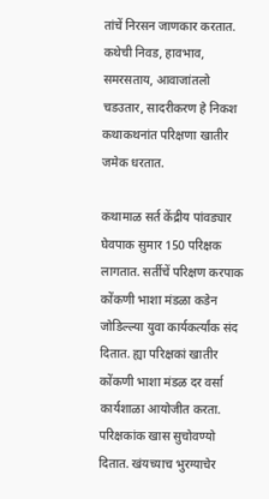तांचें निरसन जाणकार करतात. कथेची निवड, हावभाव, समरसताय, आवाजांतलो चडउतार, सादरीकरण हे निकश कथाकथनांत परिक्षणा खातीर जमेक धरतात.

कथामाळ सर्त केंद्रीय पांवड्यार घेवपाक सुमार 150 परिक्षक लागतात. सर्तीचें परिक्षण करपाक कोंकणी भाशा मंडळा कडेन जोडिल्ल्या युवा कार्यकर्त्यांक संद दितात. ह्या परिक्षकां खातीर कोंकणी भाशा मंडळ दर वर्सा कार्यशाळा आयोजीत करता. परिक्षकांक खास सुचोवण्यो दितात. खंयच्याच भुरग्याचेर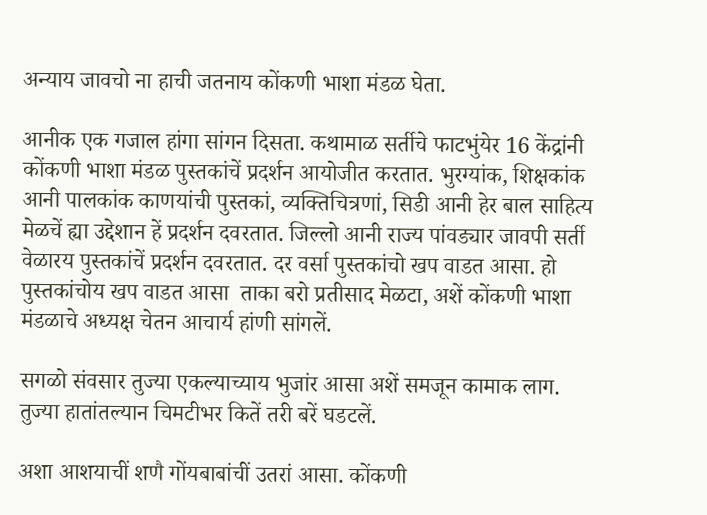अन्याय जावचो ना हाची जतनाय कोंकणी भाशा मंडळ घेता.

आनीक एक गजाल हांगा सांगन दिसता. कथामाळ सर्तीचे फाटभुंयेर 16 केंद्रांनी कोंकणी भाशा मंडळ पुस्तकांचें प्रदर्शन आयोजीत करतात. भुरग्यांक, शिक्षकांक आनी पालकांक काणयांची पुस्तकां, व्यक्तिचित्रणां, सिडी आनी हेर बाल साहित्य मेळचें ह्या उद्देशान हें प्रदर्शन दवरतात. जिल्लो आनी राज्य पांवड्यार जावपी सर्ती वेळारय पुस्तकांचें प्रदर्शन दवरतात. दर वर्सा पुस्तकांचो खप वाडत आसा. हो पुस्तकांचोय खप वाडत आसा  ताका बरो प्रतीसाद मेळटा, अशें कोंकणी भाशा मंडळाचे अध्यक्ष चेतन आचार्य हांणी सांगलें.

सगळो संवसार तुज्या एकल्याच्याय भुजांर आसा अशें समजून कामाक लाग. तुज्या हातांतल्यान चिमटीभर कितें तरी बरें घडटलें.

अशा आशयाचीं शणै गोंयबाबांचीं उतरां आसा. कोंकणी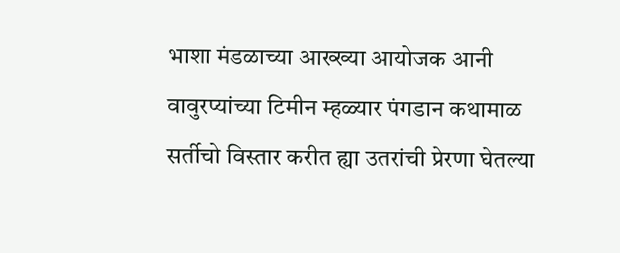भाशा मंडळाच्या आख्ख्या आयोजक आनी वावुरप्यांच्या टिमीन म्हळ्यार पंगडान कथामाळ सर्तीचो विस्तार करीत ह्या उतरांची प्रेरणा घेतल्या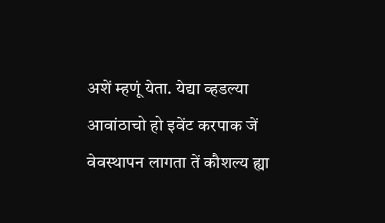अशें म्हणूं येता. येद्या व्हडल्या आवांठाचो हो इवेंट करपाक जें वेवस्थापन लागता तें कौशल्य ह्या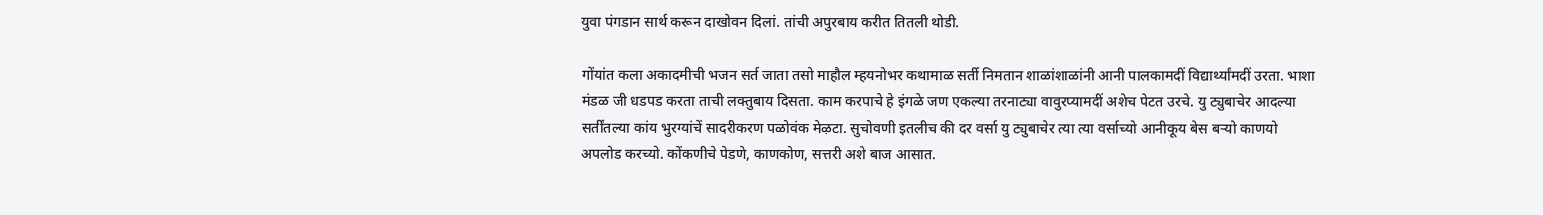युवा पंगडान सार्थ करून दाखोवन दिलां. तांची अपुरबाय करीत तितली थोडी.

गोंयांत कला अकादमीची भजन सर्त जाता तसो माहौल म्हयनोभर कथामाळ सर्ती निमतान शाळांशाळांनी आनी पालकामदीं विद्यार्थ्यांमदीं उरता. भाशा मंडळ जी धडपड करता ताची लक्तुबाय दिसता. काम करपाचे हे इंगळे जण एकल्या तरनाट्या वावुरप्यामदीं अशेच पेटत उरचे. यु ट्युबाचेर आदल्या सर्तींतल्या कांय भुरग्यांचें सादरीकरण पळोवंक मेऴटा. सुचोवणी इतलीच की दर वर्सा यु ट्युबाचेर त्या त्या वर्साच्यो आनीकूय बेस बऱ्यो काणयो अपलोड करच्यो. कोंकणीचे पेडणे, काणकोण, सत्तरी अशे बाज आसात.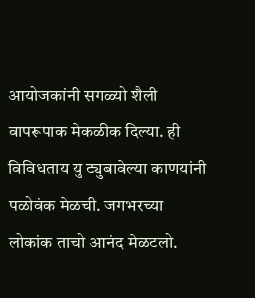आयोजकांनी सगळ्यो शैली वापरूपाक मेकळीक दिल्या. ही विविधताय यु ट्युबावेल्या काणयांनी पळोवंक मेळची. जगभरच्या लोकांक ताचो आनंद मेळटलो.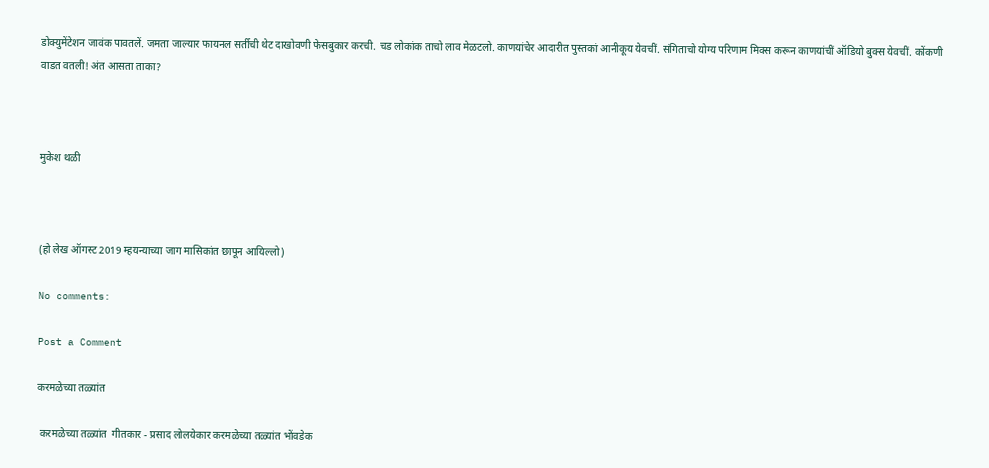डोक्युमेंटेशन जावंक पावतलें. जमता जाल्यार फायनल सर्तीची थेट दाखोवणी फेसबुकार करची. चड लोकांक ताचो लाव मेळटलो. काणयांचेर आदारीत पुस्तकां आनीकूय येवचीं. संगिताचो योग्य परिणाम मिक्स करून काणयांचीं ऑडियो बुक्स येवचीं. कोंकणी वाडत वतली! अंत आसता ताका?



मुकेश थळी



(हो लेख ऑगस्ट 2019 म्हयन्याच्या जाग मासिकांत छापून आयिल्लो)

No comments:

Post a Comment

करमळेच्या तळ्यांत

 करमळेच्या तळ्यांत  गीतकार - प्रसाद लोलयेकार करमळेच्या तळ्यांत भोंवडेक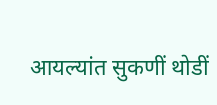आयल्यांत सुकणीं थोडीं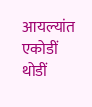आयल्यांत एकोडीं थोडीं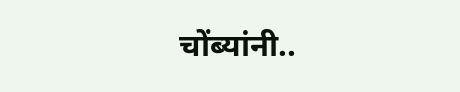चोंब्यांनी..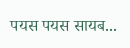पयस पयस सायब...